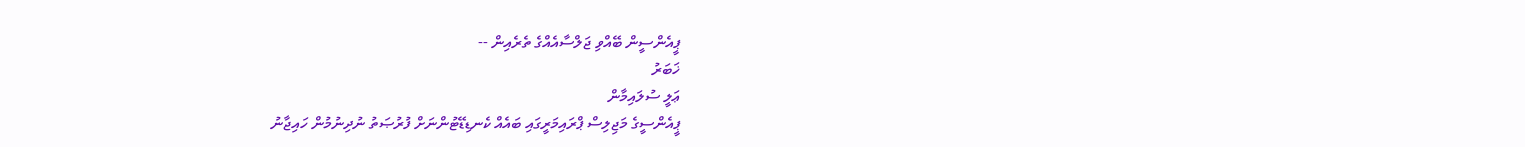ޕީއެންސީން ބޭއްވި ޖަލްސާއެއްގެ ތެރެއިން --
ޚަބަރު
ޢަލީ ސުލައިމާން
ޕީއެންސީގެ މަޖިލިސް ޕްރައިމަރީގައި ބައެއް ކެނޑިޑޭޓުންނަށް ފުރުޞަތު ނުދިނުމުން ހައިޖާނު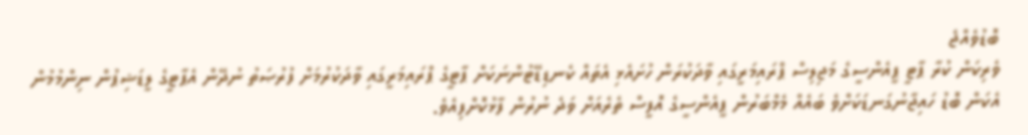ބޮޑުވެއްޖެ
ވެރިކަން ކުރާ ޕާޓީ ޕީއެންސީގެ މަޖިލިސް ޕްރައިމަރީގައި ވާދަކުރަން ހުށައެޅި އެތައް ކެނޑިޑޭޓުންނަކަށް ޕާޓީގެ ޕްރައިމަރީގައި ވާދަކުރުމަށް ފުރުޞަތު ނުދޭން އެޕާޓީގެ ލީޑަޝިޕުން ނިންމުމުން އެކަން ބޮޑު ހައިޖާނުގަނޑަކަށްވެ ބައެއް މެމްބަރުން ޕީއެންސީގެ އޮފީސް ތެރެއަށް ވަދެ ނުރުން ފާޅުކޮށްފިއެވެ.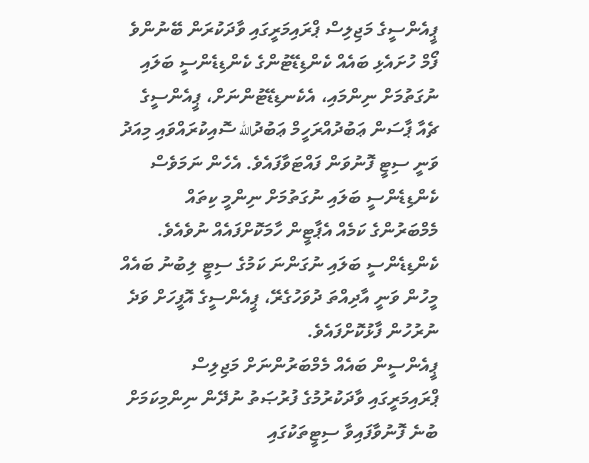ޕީއެންސީގެ މަޖިލިސް ޕްރައިމަރީގައި ވާދަކުރަން ބޭނުންވެ ފޯމް ހުށައެޅި ބައެއް ކެންޑިޑޭޓުންގެ ކެންޑިޑެންސީ ބަލައި ނުގަތުމަށް ނިންމައި، އެކެނޑިޑޭޓުންނަށް، ޕީއެންސީގެ ޗެއާ ޕާސަން ޢަބުދުއްރަހީމް ޢަބުދުالله ސޮއިކުރައްވައި މިއަދު ވަނީ ސިޓީ ފޮނުވަން ފައްޓަވާފައެވެ. އެހެން ނަމަވެސް ކެންޑިޑެންސީ ބަލައި ނުގަތުމަށް ނިންމީ ކިތައް މެމްބަރުންގެ ކަމެއް އެޕާޓީން ހާމަކޮށްފައެއް ނުވެއެވެ. ކެންޑިޑެންސީ ބަލައި ނުގަންނަ ކަމުގެ ސިޓީ ލިބުނު ބައެއް މީހުން ވަނީ އާދިއްތަ ދުވަހުގެރޭ، ޕީއެންސީގެ އޮފީހަށް ވަދެ ނުރުހުން ފާޅުކޮށްފައެވެ.
ޕީއެންސީން ބައެއް މެމްބަރުންނަށް މަޖިލިސް ޕްރައިމަރީގައި ވާދަކުރުމުގެ ފުރުޞަތު ނުދޭން ނިންމިކަމަށް ބުނެ ފޮނުވާފައިވާ ސިޓީތަކުގައި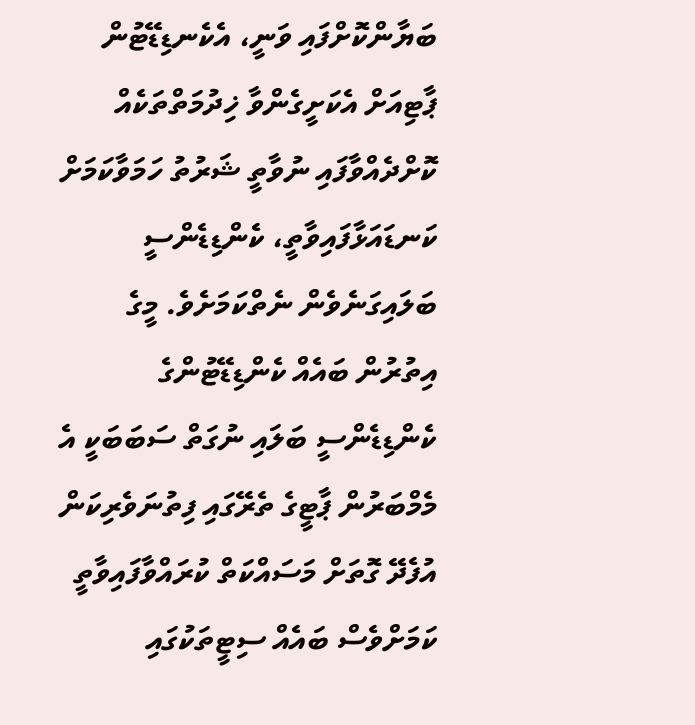ބަޔާންކޮށްފައި ވަނީ، އެކެނޑިޑޭޓުން ޕާޓިއަށް އެކަށީގެންވާ ޚިދުމަތްތަކެއް ކޮށްދެއްވާފައި ނުވާތީ ޝަރުތު ހަމަވާކަމަށް ކަނޑައަޅާފައިވާތީ، ކެންޑިޑެންސީ ބަލައިގަނެވެން ނެތްކަމަށެވެ. މީގެ އިތުރުން ބައެއް ކެންޑިޑޭޓުންގެ ކެންޑިޑެންސީ ބަލައި ނުގަތް ސަބަބަކީ އެ މެމްބަރުން ޕާޓީގެ ތެރޭގައި ފިތުނަވެރިކަން އުފެދޭ ގޮތަށް މަސައްކަތް ކުރައްވާފައިވާތީ ކަމަށްވެސް ބައެއް ސިޓީތަކުގައި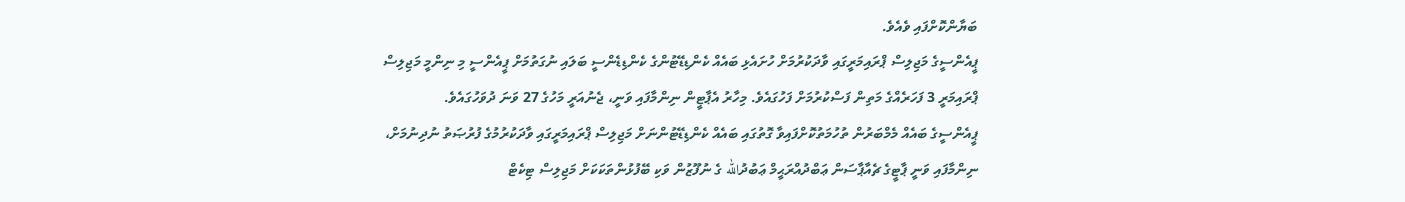ބަޔާންކޮށްފައި ވެއެވެ.
ޕީއެންސީގެ މަޖިލިސް ޕްރައިމަރީގައި ވާދަކުރުމަށް ހުށައެޅި ބައެއް ކެންޑިޑޭޓުންގެ ކެންޑިޑެންސީ ބަލައި ނުގަތުމަށް ޕީއެންސީ މި ނިންމީ މަޖިލިސް ޕްރައިމަރީ 3 ފަހަރެއްގެ މަތިން ފަސްކުރުމަށް ފަހުގައެވެ. މިހާރު އެޕާޓީން ނިންމާފައި ވަނީ، ޖެނުއަރީ މަހުގެ 27 ވަނަ ދުވަހުގައެވެ.
ޕީއެންސީގެ ބައެއް މެމްބަރުން ތުހުމަތުކޮށްފައިވާ ގޮތުގައި ބައެއް ކެންޑިޑޭޓުންނަށް މަޖިލިސް ޕްރައިމަރީގައި ވާދަކުރުމުގެ ފުރުޞަތު ނުދިނުމަށް، ނިންމާފައި ވަނީ ޕާޓީގެ ޗެއާޕާސަން ޢަބްދުއްރަޙީމް ޢަބުދުالله ގެ ނުފޫޒުން ވަކި ބޭފުޅުންތަކަކަށް މަޖިލިސް ޓިކެޓް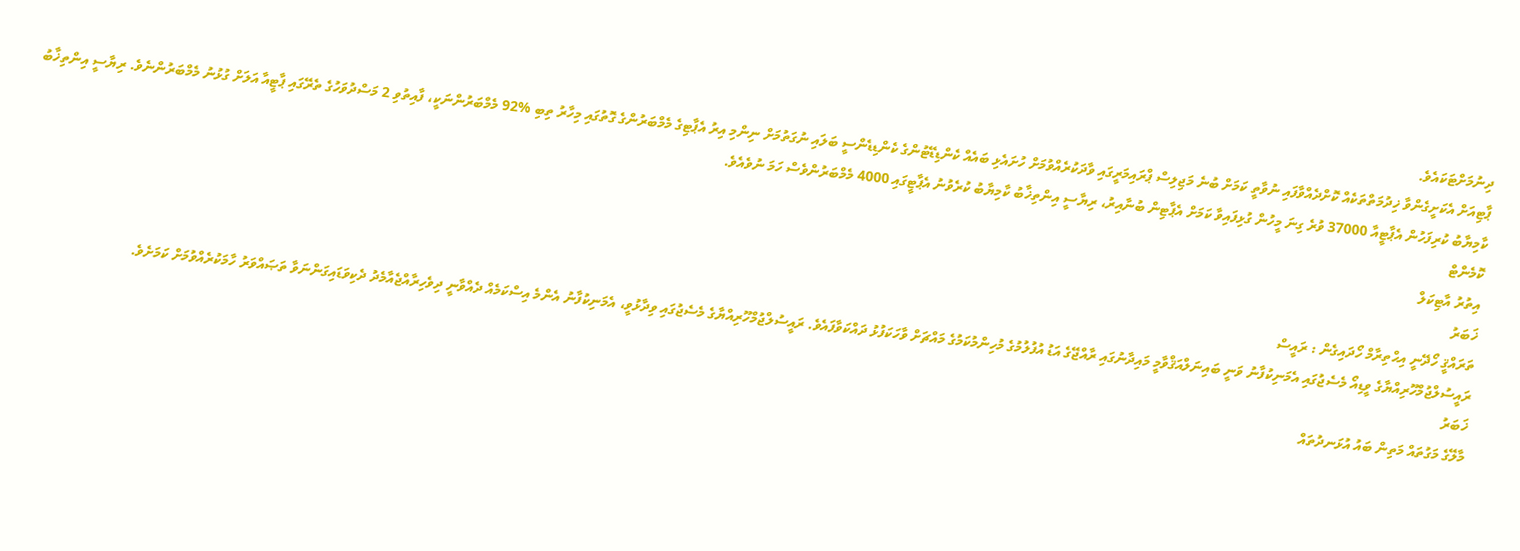ދިނުމަށްޓަކައެވެ.
ޕާޓިއަށް އެކަށީގެންވާ ޚިދުމަތްތަކެއް ކޮށްދެއްވާފައި ނުވާތީ ކަމަށް ބުނެ މަޖިލިސް ޕްރައިމަރީގައި ވާދަކުރެއްވުމަށް ހުށައެޅި ބައެއް ކެންޑިޑޭޓުންގެ ކެންޑިޑެންސީ ބަލައި ނުގަތުމަށް ނިންމި އިރު އެޕާޓިގެ މެމްބަރުންގެ ގޮތުގައި މިހާރު ތިބި %92 މެމްބަރުންނަކީ، ފާއިތުވި 2 މަސްދުވަހުގެ ތެރޭގައި ޕާޓީއާ އަލަށް ގުޅުނު މެމްބަރުންނެވެ. ރިޔާސީ އިންތިޚާބު ކާމިޔާބު ކުރިފަހުން އެޕާޓީއާ 37000 ވުރެ ގިނަ މީހުން ގުޅިފައިވާ ކަމަށް އެޕާޓިން ބުނާއިރު، ރިޔާސީ އިންތިޚާބު ކާމިޔާބު ކުރެވުނު އެޕާޓީގައި 4000 މެމްބަރުންވެސް ހަމަ ނުވެއެވެ.
ކޮމެންޓް
އިތުރު އާޓިކަލް
ޚަބަރު
ތަރައްޤީ ހޯދޭނީ އިޙްތިރާމް ހޯދައިގެން : ރައީސް
ރައީސުލްޖުމްހޫރިއްޔާގެ ވީޑިއޯ މެސެޖުގައި އެމަނިކުފާނު ވަނީ ބައިނަލްއަޤްވާމީ މައިދާނުގައި ރާއްޖޭގެ އަޑު އުފުލުމުގެ މުހިންމުކަމުގެ މައްޗަށް ވާހަކަފުޅު ދައްކަވާފައެވެ. ރައީސުލްޖުމްހޫރިއްޔާގެ މެސެޖުގައި ވިދާޅުވީ، އެމަނިކުފާނު އެންމެ އިސްކަމެއް ދެއްވާނީ ދިވެހިރާއްޖެއާމެދު ދެކިވަޑައިގަންނަވާ ތަޞައްވަރު ހާމަކުރެއްވުމަށް ކަމަށެވެ.
ޚަބަރު
މާލޭގެ މަގުތައް މަތިން ބައު އުޅަނދުތައް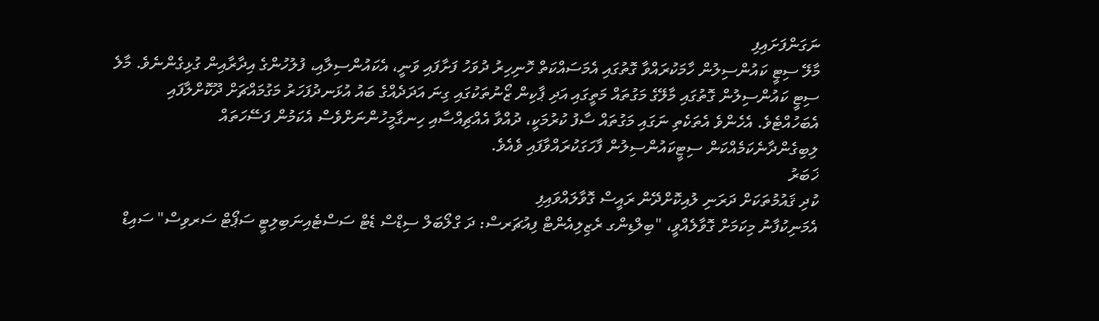ނަގަންފަށައިފި
މާލޭ ސިޓީ ކައުންސިލުން ހާމަކުރައްވާ ގޮތުގައި އެމަސައްކަތް ހޮނިހިރު ދުވަހު ފަށާފައި ވަނީ، އެކައުންސިލާއި، ފުލުހުންގެ އިދާރާއިން ގުޅިގެންނެވެ. މާލެ ސިޓީ ކައުންސިލުން ގޮތުގައި މާލޭގެ މަގުތައް މަތީގައި އަދި ޕާކިން ޒޯނުތަކުގައި ގިނަ އަދަދެއްގެ ބައު އުޅަނދުފަހަރު މަގުމައްޗަށް ދޫކޮށްލާފައި އެބަހުއްޓެވެ. އެހެންވެ އެތަކެތި ނަގައި މަގުތައް ސާފު ކުރުމަކީ، ދުއްވާ އެއްޗިއްސާއި ހިނގާމީހުންނަށްވެސް އެކަމުން ފަސޭހަތައް ލިބިގެންދާނެކަމެއްކަން ސިޓީކައުންސިލުން ފާހަގަކުރައްވާފައި ވެއެވެ.
ޚަބަރު
ކުދި ޤައުމުތަކަށް ދަރަނި ލުއިކޮށްދޭން ރައީސް ގޮވާލައްވައިފި
އެމަނިކުފާނު މިކަމަށް ގޮވާލެއްވީ، "ބިލްޑިންގ ރެޒިލިއެންޓް ފިއުޗަރސް: ދަ ގްލޯބަލް ސިޑްސް ޑެޓް ސަސްޓެއިނަބިލިޓީ ސަޕޯޓް ސަރވިސް" ސައިޑް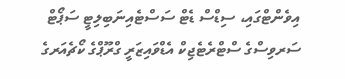އިވެންޓްގައި، ސިޑްސް ޑެޓް ސަސްޓެއިނަބިލިޓީ ސަޕޯޓް ސަރވިސްގެ ސްޓްރެޓެޖިކް އެޑްވައިޒަރީ ގްރޫޕްގެ ކޯޗެއަރގެ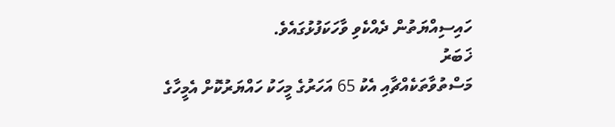ހައިސިއްޔަތުން ދެއްކެވި ވާހަކަފުޅުގައެވެ.
ޚަބަރު
މަސްތުވާތަކެއްޗާއި އެކު 65 އަހަރުގެ މީހަކު ހައްޔަރުކޮށް އެމީހާގެ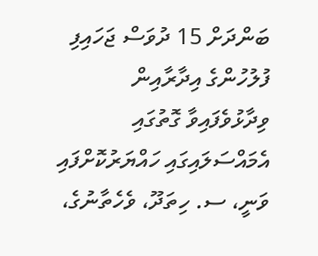ބަންދަށް 15 ދުވަސް ޖަހައިފި
ފުލުހުންގެ އިދާރާއިން ވިދާޅުވެފައިވާ ގޮތުގައި އެމައްސަލައިގައި ހައްޔަރުކޮށްފައި ވަނީ، ސ. ހިތަދޫ، ވެހެތާނުގެ،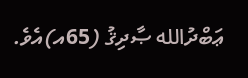ޢަބްދުالله ޞާދިޤު (65އ)އެވެ.